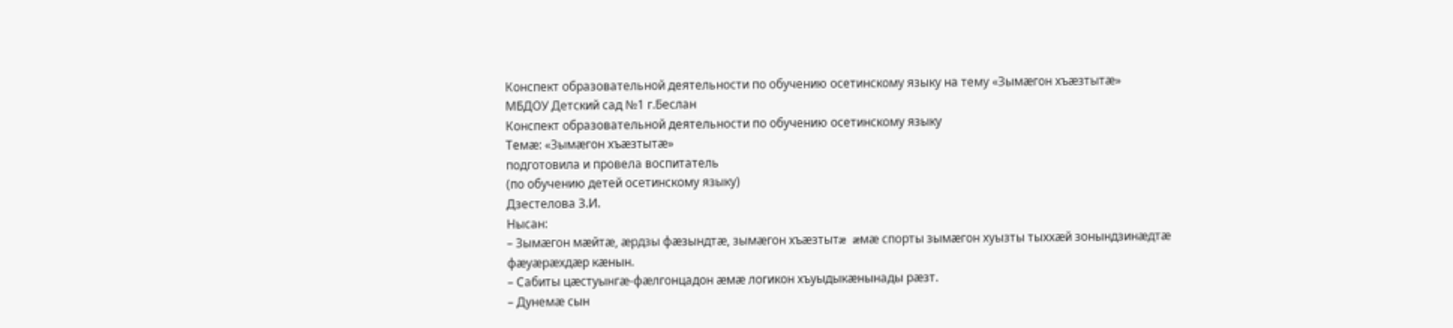Конспект образовательной деятельности по обучению осетинскому языку на тему «Зымæгон хъæзтытæ»
МБДОУ Детский сад №1 г.Беслан
Конспект образовательной деятельности по обучению осетинскому языку
Темæ: «Зымæгон хъæзтытæ»
подготовила и провела воспитатель
(по обучению детей осетинскому языку)
Дзестелова З.И.
Нысан:
– Зымæгон мæйтæ, æрдзы фæзындтæ, зымæгон хъæзтытæ æмæ спорты зымæгон хуызты тыххæй зонындзинæдтæ фæуæрæхдæр кæнын.
– Сабиты цæстуынгæ-фæлгонцадон æмæ логикон хъуыдыкæнынады рæзт.
– Дунемæ сын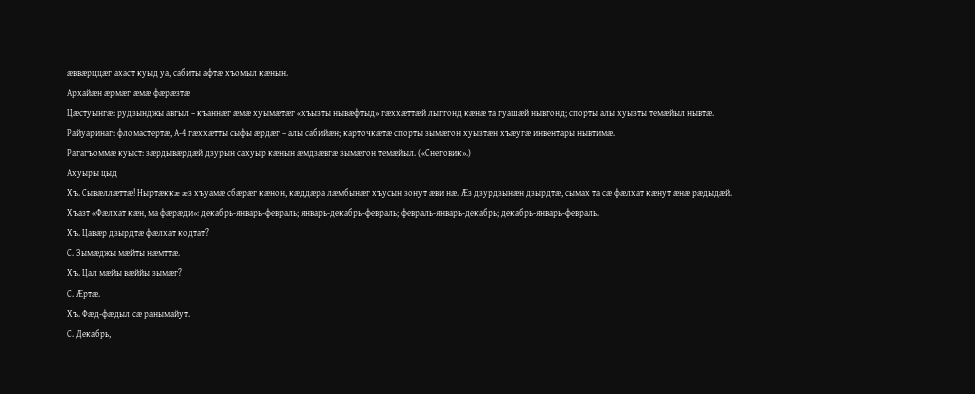æввæрццæг ахаст куыд уа, сабиты афтæ хъомыл кæнын.
Архайæн æрмæг æмæ фæрæзтæ
Цæстуынгæ: рудзынджы авгыл – къаннæг æмæ хуымæтæг «хъызты нывæфтыд» гæххæттæй лыггонд кæнæ та гуашæй нывгонд; спорты алы хуызты темæйыл нывтæ.
Райуаринаг: фломастертæ, А-4 гæххæтты сыфы æрдæг – алы сабийæн; карточкæтæ спорты зымæгон хуызтæн хъæугæ инвентары нывтимæ.
Рагагъоммæ куыст: зæрдывæрдæй дзурын сахуыр кæнын æмдзæвгæ зымæгон темæйыл. («Снеговик».)
Ахуыры цыд
Хъ. Сывæллæттæ! Ныртæккæ æз хъуамæ сбæрæг кæнон, кæддæра лæмбынæг хъусын зонут æви нæ. Æз дзурдзынæн дзырдтæ, сымах та сæ фæлхат кæнут æнæ рæдыдæй.
Хъазт «Фæлхат кæн, ма фæрæди»: декабрь-январь-февраль; январь-декабрь-февраль; февраль-январь-декабрь; декабрь-январь-февраль.
Хъ. Цавæр дзырдтæ фæлхат кодтат?
С. Зымæджы мæйты нæмттæ.
Хъ. Цал мæйы вæййы зымæг?
С. Æртæ.
Хъ. Фæд-фæдыл сæ ранымайут.
С. Декабрь,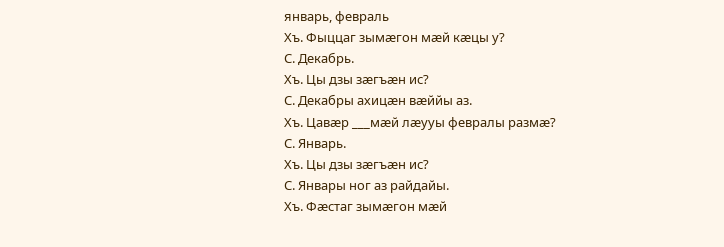январь, февраль
Хъ. Фыццаг зымæгон мæй кæцы у?
С. Декабрь.
Хъ. Цы дзы зæгъæн ис?
С. Декабры ахицæн вæййы аз.
Хъ. Цавæр ___мæй лæууы февралы размæ?
С. Январь.
Хъ. Цы дзы зæгъæн ис?
С. Январы ног аз райдайы.
Хъ. Фæстаг зымæгон мæй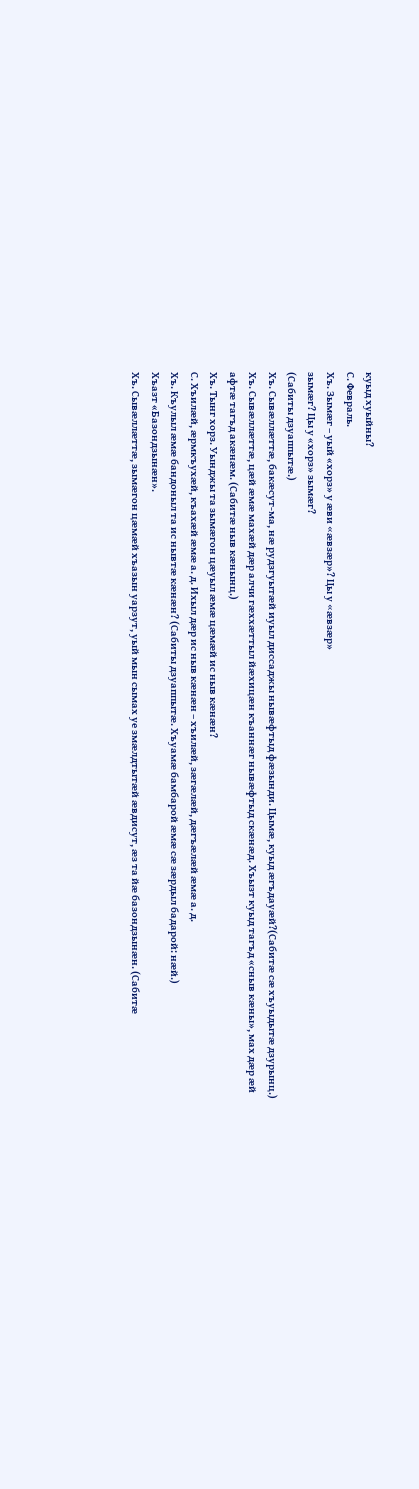куыд хуыйны?
С. Февраль.
Хъ. Зымæг – уый «хорз» у æви «æвзæр»? Цы у «æвзæр»
зымæг? Цы у «хорз» зымæг?
(Сабиты дзуаппытæ.)
Хъ. Сывæллæттæ, бакæсут-ма, нæ рудзгуытæй иуыл диссаджы нывæфтыд фæзынди. Цымæ, куыд æгъдауæй?(Сабитæ сæ хъуыдытæ дзурынц.)
Хъ. Сывæллæттæ, цæй æмæ махæй дæр алчи гæххæттыл йæхицæн къаннæг нывæфтыд скæнæд. Хъызт куыд тагъд «сныв кæны», мах дæр æй афтæ тагъд акæнæм. (Сабитæ ныв кæнынц.)
Хъ. Тынг хорз. Уынджы та зымæгон цæуыл æмæ цæмæй ис ныв кæнæн?
С. Хъилæй, æрмкъухæй, къахæй æмæ а. д. Ихыл дæр ис ныв кæнæн – хъилæй, зæгæлæй, дæгъæлæй æмæ а. д.
Хъ. Къулыл æмæ бандоныл та ис нывтæ кæнæн? (Сабиты дзуаппытæ. Хъуамæ бамбарой æмæ сæ зæрдыл бадарой: нæй.)
Хъазт «Базондзынæн».
Хъ. Сывæллæттæ, зымæгон цæмæй хъазын уарзут, уый мын сымах уе змæлдтытæй æвдисут, æз та йæ базондзынæн. (Сабитæ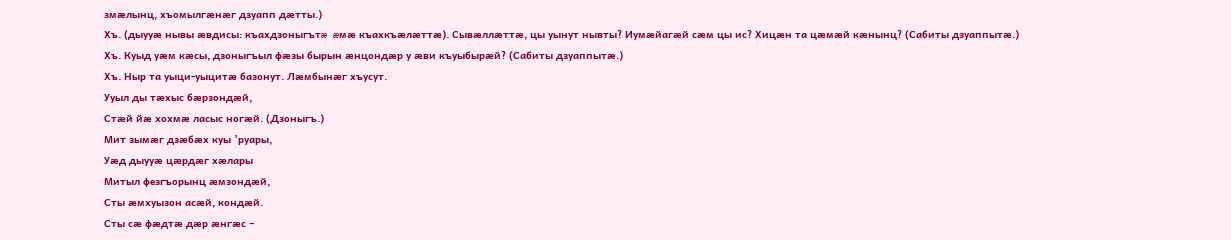змæлынц, хъомылгæнæг дзуапп дæтты.)
Хъ. (дыууæ нывы æвдисы: къахдзоныгътæ æмæ къахкъæлæттæ). Сывæллæттæ, цы уынут нывты? Иумæйагæй сæм цы ис? Хицæн та цæмæй кæнынц? (Сабиты дзуаппытæ.)
Хъ. Куыд уæм кæсы, дзоныгъыл фæзы бырын æнцондæр у æви къуыбырæй? (Сабиты дзуаппытæ.)
Хъ. Ныр та уыци-уыцитæ базонут. Лæмбынæг хъусут.
Ууыл ды тæхыс бæрзондæй,
Стæй йæ хохмæ ласыс ногæй. (Дзоныгъ.)
Мит зымæг дзæбæх куы ’руары,
Уæд дыууæ цæрдæг хæлары
Митыл фезгъорынц æмзондæй,
Сты æмхуызон асæй, кондæй.
Сты сæ фæдтæ дæр æнгæс –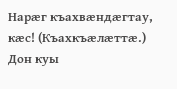Нарæг къахвæндæгтау, кæс! (Къахкъæлæттæ.)
Дон куы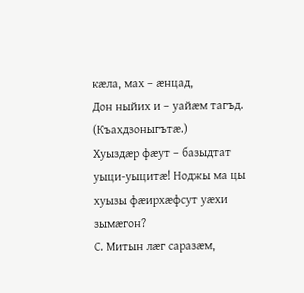кæла, мах – æнцад,
Дон ныйих и – уайæм тагъд. (Къахдзоныгътæ.)
Хуыздæр фæут – базыдтат уыци-уыцитæ! Ноджы ма цы
хуызы фæирхæфсут уæхи зымæгон?
С. Митын лæг саразæм,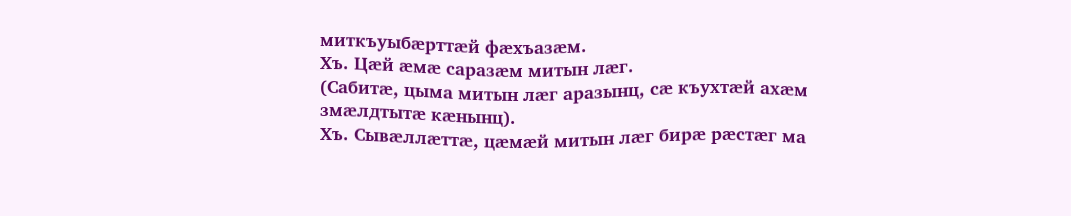миткъуыбæрттæй фæхъазæм.
Хъ. Цæй æмæ саразæм митын лæг.
(Сабитæ, цыма митын лæг аразынц, сæ къухтæй ахæм змæлдтытæ кæнынц).
Хъ. Сывæллæттæ, цæмæй митын лæг бирæ рæстæг ма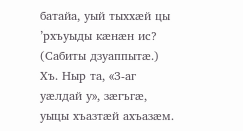батайа, уый тыххæй цы ’рхъуыды кæнæн ис? (Сабиты дзуаппытæ.)
Хъ. Ныр та, «3-аг уæлдай у», зæгъгæ, уыцы хъазтæй ахъазæм.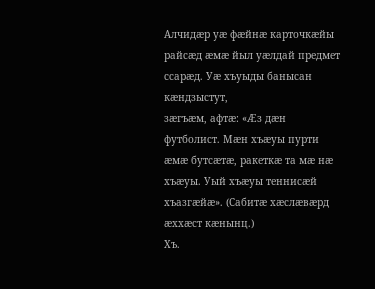Алчидæр уæ фæйнæ карточкæйы райсæд æмæ йыл уæлдай предмет ссарæд. Уæ хъуыды банысан кæндзыстут,
зæгъæм, афтæ: «Æз дæн футболист. Мæн хъæуы пурти æмæ бутсæтæ, ракеткæ та мæ нæ хъæуы. Уый хъæуы теннисæй хъазгæйæ». (Сабитæ хæслæвæрд æххæст кæнынц.)
Хъ.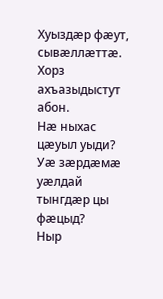Хуыздæр фæут, сывæллæттæ. Хорз ахъазыдыстут абон.
Нæ ныхас цæуыл уыди?
Уæ зæрдæмæ уæлдай тынгдæр цы фæцыд?
Ныр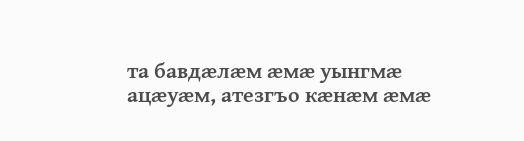та бавдæлæм æмæ уынгмæ ацæуæм, атезгъо кæнæм æмæ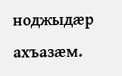ноджыдæр ахъазæм.